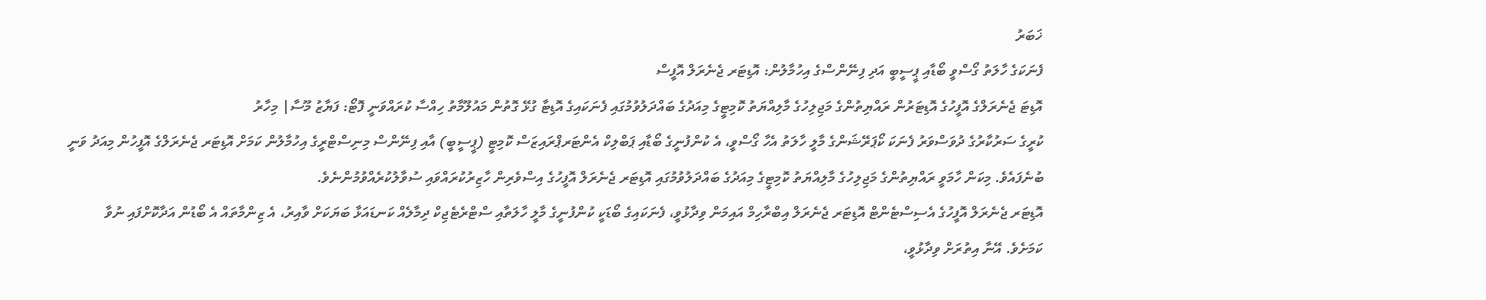ޚަބަރު
ފެނަކަގެ ހާލަތު ގޯސްވީ ބޯޑާއި ޕީސީބީ އަދި ފިނޭންސްގެ އިހުމާލުން: އޮޑިޓަރ ޖެނެރަލް އޮފީސް
އޮޑިޓަ ޖެނެރަލްގެ އޮފީހުގެ އޮޑިޓަރުން ރައްޔިތުންގެ މަޖިލިހުގެ މާލިއްޔަތު ކޮމިޓީގެ މިއަދުގެ ބައްދަލުވުމުގައި ފެނަކައިގެ އޮޑިޓާ ގުޅޭ ގޮތުން މައުލޫމާތު ހިއްސާ ކުރައްވަނީ ފޮޓޯ: ފަޔާޒު މޫސާ| މިހާރު
ކުރީގެ ސަރުކާރުގެ ދުވަސްވަރު ފެނަކަ ކޯޕަރޭޝަންގެ މާލީ ހާލަތު އެހާ ގޯސްވީ، އެ ކުންފުނީގެ ބޯޑާއި ޕަބްލިކް އެންޓަރޕްރައިޒަސް ކޮމިޓީ (ޕީސީބީ) އާއި ފިނޭންސް މިނިސްޓްރީގެ އިހުމާލުން ކަމަށް އޮޑިޓަރ ޖެނެރަލްގެ އޮފީހުން މިއަދު ވަނީ ބުނެފައެވެ. މިކަން ހާމަވީ ރައްޔިތުންގެ މަޖިލިހުގެ މާލިއްޔަތު ކޮމިޓީގެ މިއަދުގެ ބައްދަލުވުމުގައި އޮޑިޓަރ ޖެނެރަލް އޮފީހުގެ އިސްވެރިން ހާޒިރުކުރައްވައި ސުވާލުކުރެއްވުމުންނެވެ.
އޮޑިޓަރ ޖެނެރަލް އޮފީހުގެ އެސިސްޓެންޓް އޮޑިޓަރ ޖެނެރަލް އިބްރާހިމް އައިމަން ވިދާޅުވީ، ފެނަކައިގެ ބޯޑަކީ ކުންފުނީގެ މާލީ ހާލަތާއި ސްޓްރެޓެޖިކް ދިމާލެއް ކަނޑައަޅާ ބަޔަކަށް ވާއިރު، އެ ޒިންމާތައް އެ ބޯޑުން އަދާކޮށްފައި ނުވާ ކަމަށެވެ. އޭނާ އިތުރަށް ވިދާޅުވީ،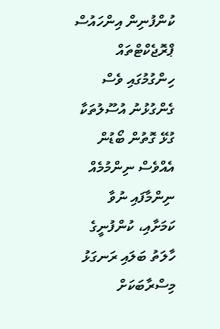ކުންފުނިން އިންހައުސް ޕްރޮޖެކްޓްތައް ހިންގުމުގައި ވެސް ގެންގުޅުނު އުސޫލުތަކާ ގުޅޭ ގޮތުން ބޯޑުން އެއްވެސް ނިންމުމެއް ނިންމާފައި ނުވާ ކަމަށާއި، ކުންފުނީގެ ހާލަތު ބަލައި ރަނގަޅު މިސްރާބަކަށް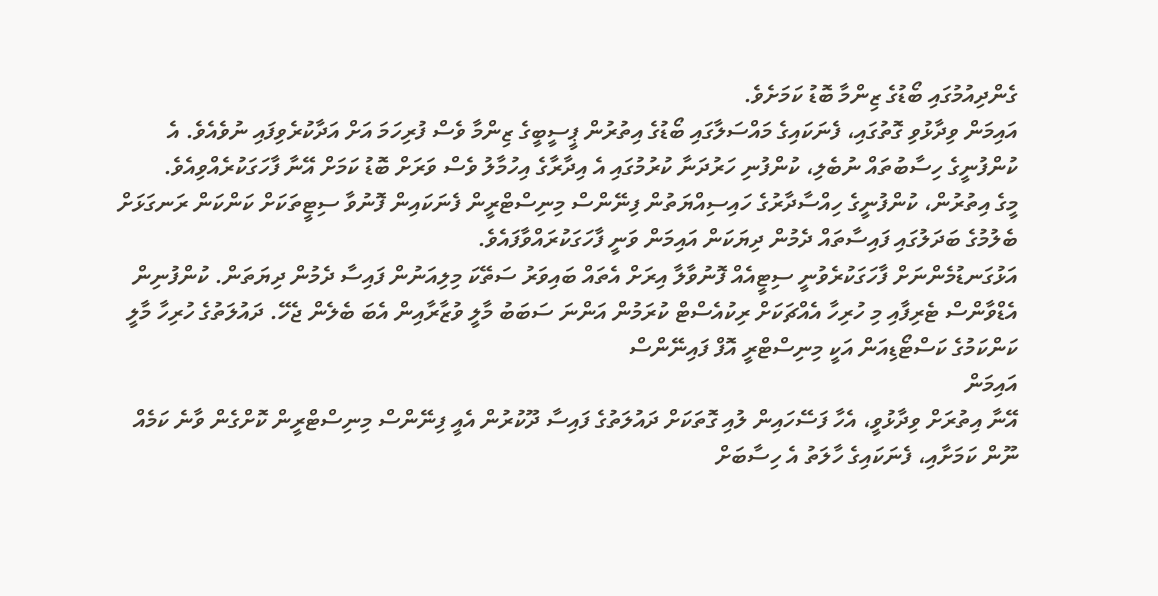ގެންދިއުމުގައި ބޯޑުގެ ޒިންމާ ބޮޑު ކަމަށެވެ.
އައިމަން ވިދާޅުވި ގޮތުގައި، ފެނަކައިގެ މައްސަލާގައި ބޯޑުގެ އިތުރުން ޕީސީބީގެ ޒިންމާ ވެސް ފުރިހަމަ އަށް އަދާކުރެވިފައި ނުވެއެވެ. އެ ކުންފުނީގެ ހިސާބުތައް ނުބެލި، ކުންފުނި ހަރުދަނާ ކުރުމުގައި އެ އިދާރާގެ އިހުމާލު ވެސް ވަރަށް ބޮޑު ކަމަށް އޭނާ ފާހަގަކުރެއްވިއެވެ.
މީގެ އިތުރުން، ކުންފުނީގެ ހިއްސާދާރުގެ ހައިސިއްޔަތުން ފިނޭންސް މިނިސްޓްރީން ފެނަކައިން ފޮނުވާ ސިޓީތަކަށް ކަންކަން ރަނގަޅަށް ބެލުމުގެ ބަދަލުގައި ފައިސާތައް ދެމުން ދިޔަކަން އައިމަން ވަނީ ފާހަގަކުރައްވާފައެވެ.
އަޅުގަނޑުމެންނަށް ފާހަގަކުރެވުނީ ސިޓީއެއް ފޮނުވާލާ އިރަށް އެތައް ބައިވަރު ސަތޭކަ މިލިއަނުން ފައިސާ ދެމުން ދިޔަތަން. ކުންފުނިން އެޑްވާންސް ޓެރިފާއި މި ހުރިހާ އެއްޗަކަށް ރިކުއެސްޓް ކުރަމުން އަންނަ ސަބަބު މާލީ ވުޒާރާއިން އެބަ ބެލެން ޖެހޭ. ދައުލަތުގެ ހުރިހާ މާލީ ކަންކަމުގެ ކަސްޓޯޑިއަން އަކީ މިނިސްޓްރީ އޮފް ފައިނޭންސް
އައިމަން
އޭނާ އިތުރަށް ވިދާޅުވީ، އެހާ ފަސޭހައިން ލުއި ގޮތަކަށް ދައުލަތުގެ ފައިސާ ދޫކުރުން އެއީ ފިނޭންސް މިނިސްޓްރީން ކޮށްގެން ވާނެ ކަމެއް ނޫން ކަމަށާއި، ފެނަކައިގެ ހާލަތު އެ ހިސާބަށް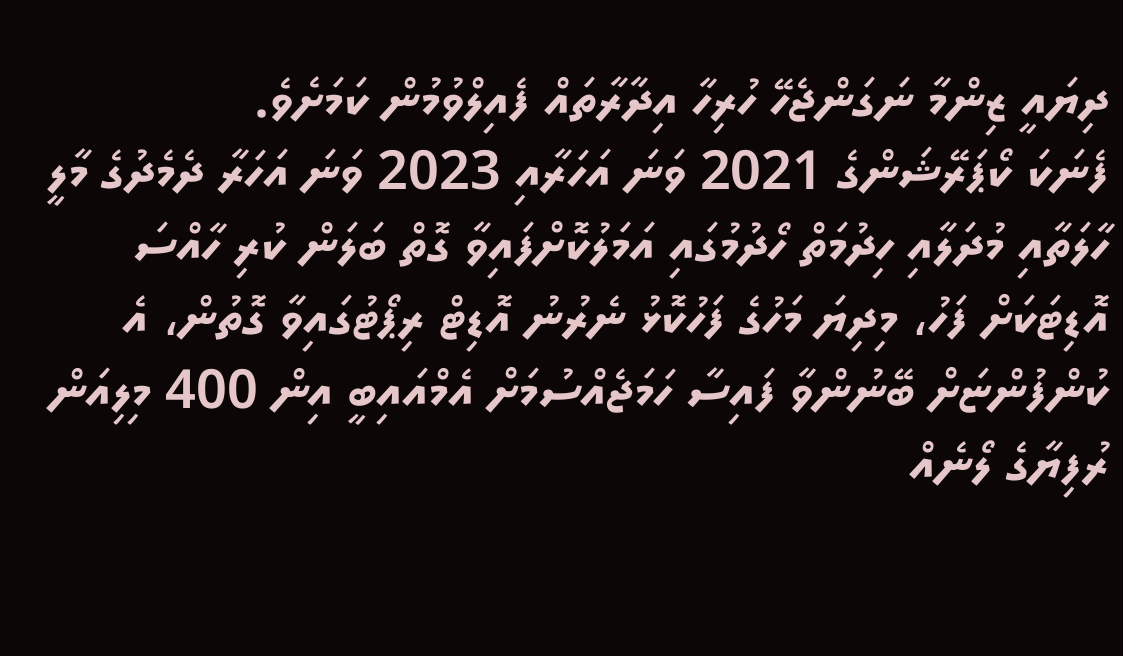ދިޔައީ ޒިންމާ ނަގަންޖެހޭ ހުރިހާ އިދާރާތައް ފެއިލްވުމުން ކަމަށެވެ.
ފެނަކަ ކޯޕަރޭޝަންގެ 2021 ވަނަ އަހަރާއި 2023 ވަނަ އަހަރާ ދެމެދުގެ މާލީ ހާލަތާއި މުދަލާއި ހިދުމަތް ހޯދުމުގައި އަމަލުކޮށްފައިވާ ގޮތް ބަލަން ކުރި ހާއްސަ އޮޑިޓަކަށް ފަހު، މިދިޔަ މަހުގެ ފަހުކޮޅު ނެރުނު އޮޑިޓް ރިޕޯޓުގައިވާ ގޮތުން، އެ ކުންފުންޏަށް ބޭނުންވާ ފައިސާ ހަމަޖެއްސުމަށް އެމްއައިބީ އިން 400 މިލިއަން ރުފިޔާގެ ލޯނެއް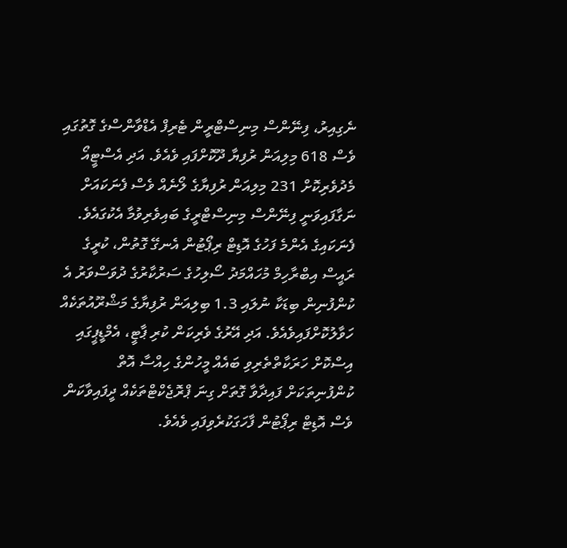ނެގިއިރު، ފިނޭންސް މިނިސްޓްރީން ޓެރިފް އެޑްވާންސްގެ ގޮތުގައި ވެސް 618 މިލިއަން ރުފިޔާ ދޫކޮށްފައި ވެއެވެ. އަދި އެސްޓީއޯ މެދުވެރިކޮށް 231 މިލިއަން ރުފިޔާގެ ލޯނެއް ވެސް ފެނަކައަށް ނަގާފައިވަނީ ފިނޭންސް މިނިސްޓްރީގެ ބައިވެރިވުމާ އެކުގައެވެ.
ފެނަކައިގެ އެންމެ ފަހުގެ އޮޑިޓް ރިޕޯޓުން އެނގޭ ގޮތުން، ކުރީގެ ރައީސް އިބްރާހިމް މުހައްމަދު ސޯލިހުގެ ސަރުކާރުގެ ދުވަސްވަރު އެ ކުންފުނިން ބިޑަކާ ނުލައި 1.3 ބިލިއަން ރުފިޔާގެ މަޝްރޫއުތަކެއް ހަވާލުކޮށްފައިވެއެވެ. އަދި އޭރުގެ ވެރިކަން ކުރި ޕާޓީ، އެމްޑީޕީގައި އިސްކޮށް ހަރަކާތްތެރިވި ބައެއް މީހުންގެ ހިއްސާ އޮތް ކުންފުނިތަކަށް ފައިދާވާ ގޮތަށް ގިނަ ޕްރޮޖެކްޓްތަކެއް ދީފައިވާކަން ވެސް އޮޑިޓް ރިޕޯޓުން ފާހަގަކުރެވިފައި ވެއެވެ.